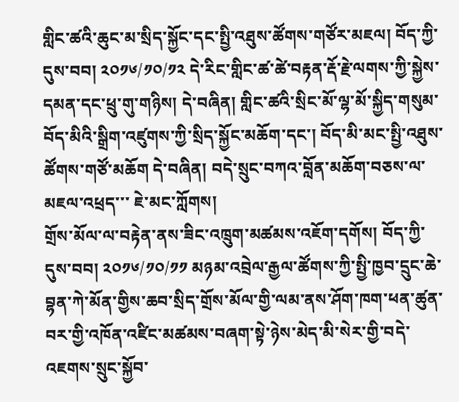གླིང་ཚའི་ཆུང་མ་སྲིད་སྐྱོང་དང་སྤྱི་འཐུས་ཚོགས་གཙོར་མཇལ། བོད་ཀྱི་དུས་བབ། ༢༠༡༦/༡༠/༡༢ དེ་རིང་གླིང་ཚ་ཚེ་བརྟན་རྡོ་རྗེ་ལགས་ཀྱི་སྐྱེས་དམན་དང་ཕྲུ་གུ་གཉིས། དེ་བཞིན། གླིང་ཚའི་སྲིང་མོ་ལྷ་མོ་སྐྱིད་གསུམ་བོད་མིའི་སྒྲིག་འཛུགས་ཀྱི་སྲིད་སྐྱོང་མཆོག་དང་། བོད་མི་མང་སྤྱི་འཐུས་ཚོགས་གཙོ་མཆོག དེ་བཞིན། བདེ་སྲུང་བཀའ་བློན་མཆོག་བཅས་ལ་མཇལ་འཕྲད་་་ ཇེ་མང་ཀློགས།
གྲོས་མོལ་ལ་བརྟེན་ནས་ཟིང་འཁྲུག་མཚམས་འཇོག་དགོས། བོད་ཀྱི་དུས་བབ། ༢༠༡༦/༡༠/༡༡ མཉམ་འབྲེལ་རྒྱལ་ཚོགས་ཀྱི་སྤྱི་ཁྱབ་དྲུང་ཆེ་བྷན་ཀེ་མོན་གྱིས་ཆབ་སྲིད་གྲོས་མོལ་གྱི་ལམ་ནས་ཤོག་ཁག་ཕན་ཚུན་བར་གྱི་འཁོན་འཛིང་མཚམས་བཞག་སྟེ་ཉེས་མེད་མི་སེར་གྱི་བདེ་འཇགས་སྲུང་སྐྱོབ་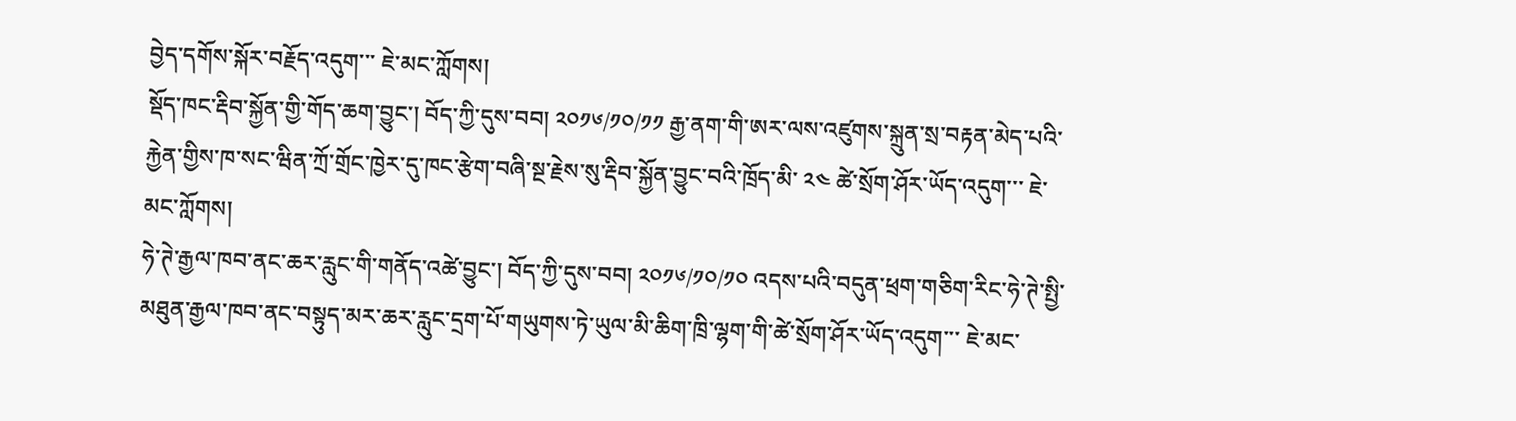བྱེད་དགོས་སྐོར་བརྗོད་འདུག་་་ ཇེ་མང་ཀློགས།
སྡོད་ཁང་རྡིབ་སྐྱོན་གྱི་གོད་ཆག་བྱུང་། བོད་ཀྱི་དུས་བབ། ༢༠༡༦/༡༠/༡༡ རྒྱ་ནག་གི་ཨར་ལས་འཛུགས་སྐྲུན་སྲ་བརྟན་མེད་པའི་རྐྱེན་གྱིས་ཁ་སང་ཝིན་ཀྲོ་གྲོང་ཁྱེར་དུ་ཁང་རྩེག་བཞི་སྔ་རྗེས་སུ་རྡིབ་སྐྱོན་བྱུང་བའི་ཁྲོད་མི་ ༢༤ ཚེ་སྲོག་ཤོར་ཡོད་འདུག་་་ ཇེ་མང་ཀློགས།
ཧེ་ཊེ་རྒྱལ་ཁབ་ནང་ཆར་རླུང་གི་གནོད་འཚེ་བྱུང་། བོད་ཀྱི་དུས་བབ། ༢༠༡༦/༡༠/༡༠ འདས་པའི་བདུན་ཕྲག་གཅིག་རིང་ཧེ་ཊེ་སྤྱི་མཐུན་རྒྱལ་ཁབ་ནང་བསྟུད་མར་ཆར་རླུང་དྲག་པོ་གཡུགས་ཏེ་ཡུལ་མི་ཆིག་ཁྲི་ལྷག་གི་ཚེ་སྲོག་ཤོར་ཡོད་འདུག་་་ ཇེ་མང་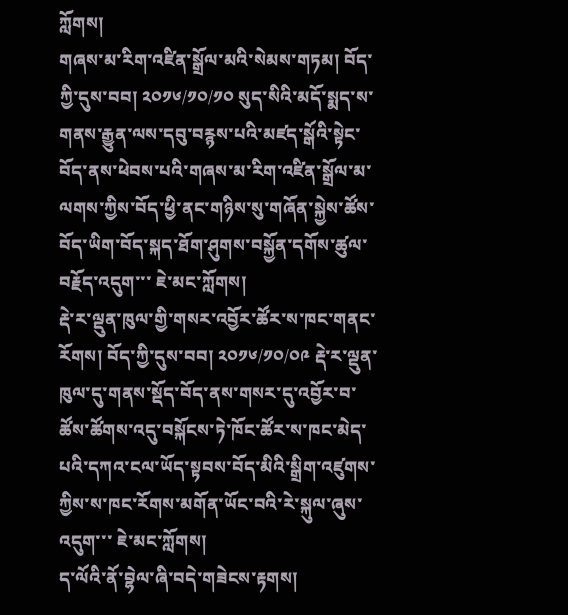ཀློགས།
གཞས་མ་རིག་འཛིན་སྒྲོལ་མའི་སེམས་གཏམ། བོད་ཀྱི་དུས་བབ། ༢༠༡༦/༡༠/༡༠ སུད་སིའི་མདོ་སྨད་ས་གནས་རྒྱུན་ལས་དབུ་བརྙས་པའི་མཛད་སྒོའི་སྟེང་བོད་ནས་ཕེབས་པའི་གཞས་མ་རིག་འཛིན་སྒྲོལ་མ་ལགས་ཀྱིས་བོད་ཕྱི་ནང་གཉིས་སུ་གཞོན་སྐྱེས་ཚོས་བོད་ཡིག་བོད་སྐད་ཐོག་ཤུགས་བསྐྱོན་དགོས་ཚུལ་བརྗོད་འདུག་་་ ཇེ་མང་ཀློགས།
རྡེ་ར་ལྡུན་ཁུལ་གྱི་གསར་འབྱོར་ཚོར་ས་ཁང་གནང་རོགས། བོད་ཀྱི་དུས་བབ། ༢༠༡༦/༡༠/༠༩ རྡེ་ར་ལྡུན་ཁུལ་དུ་གནས་སྡོད་བོད་ནས་གསར་དུ་འབྱོར་བ་ཚོས་ཚོགས་འདུ་བསྐོངས་ཏེ་ཁོང་ཚོར་ས་ཁང་མེད་པའི་དཀའ་ངལ་ཡོད་སྟབས་བོད་མིའི་སྒྲིག་འཛུགས་ཀྱིས་ས་ཁང་རོགས་མགོན་ཡོང་བའི་རེ་སྐུལ་ཞུས་འདུག་་་ ཇེ་མང་ཀློགས།
ད་ལོའི་ནོ་བྷེལ་ཞི་བདེ་གཟེངས་རྟགས།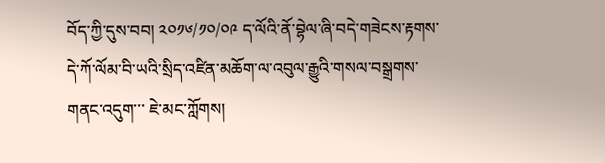བོད་ཀྱི་དུས་བབ། ༢༠༡༦/༡༠/༠༩ ད་ལོའི་ནོ་བྷེལ་ཞི་བདེ་གཟེངས་རྟགས་དེ་ཀོ་ལོམ་བི་ཡའི་སྲིད་འཛིན་མཆོག་ལ་འབུལ་རྒྱུའི་གསལ་བསྒྲགས་གནང་འདུག་་་ ཇེ་མང་ཀློགས།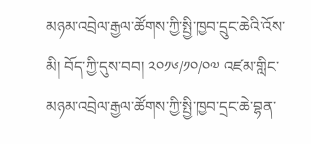མཉམ་འབྲེལ་རྒྱལ་ཚོགས་ཀྱི་སྤྱི་ཁྱབ་དྲུང་ཆེའི་འོས་མི། བོད་ཀྱི་དུས་བབ། ༢༠༡༦/༡༠/༠༧ འཛམ་གླིང་མཉམ་འབྲེལ་རྒྱལ་ཚོགས་ཀྱི་སྤྱི་ཁྱབ་དྲང་ཆེ་བྷན་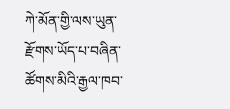ཀེ་མོན་གྱི་ལས་ཡུན་རྫོགས་ཡོད་པ་བཞིན་ཚོགས་མིའི་རྒྱལ་ཁབ་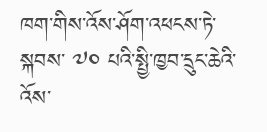ཁག་གིས་འོས་ཤོག་འཕངས་ཏེ་སྐབས་ ༧༠ པའི་སྤྱི་ཁྱབ་དྲུང་ཆེའི་འོས་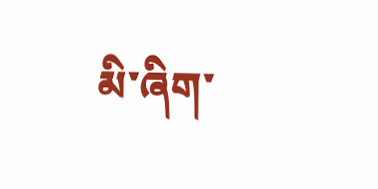མི་ཞིག་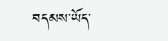བདམས་ཡོད་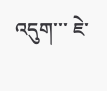འདུག་་་ ཇེ་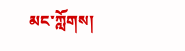མང་ཀློགས།